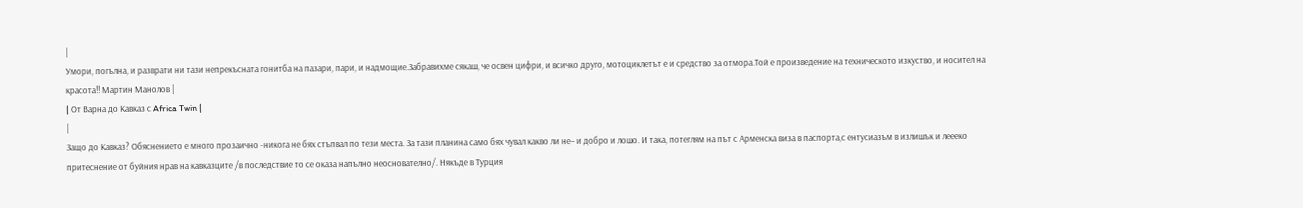|
Умори, погълна, и разврати ни тази непрекъсната гонитба на пазари, пари, и надмощие.Забравихме сякаш, че освен цифри, и всичко друго, мотоциклетът е и средство за отмора.Той е произведение на техническото изкуство, и носител на красота!! Мартин Манолов |
| Oт Варна до Кавказ с Africa Twin |
|
Защо до Кавказ? Обяснението е много прозаично -никога не бях стъпвал по тези места. За тази планина само бях чувал какво ли не– и добро и лошо. И така, потеглям на път с Арменска виза в паспорта,с ентусиазъм в излишък и леееко притеснение от буйния нрав на кавказците /в последствие то се оказа напълно неоснователно/. Някъде в Турция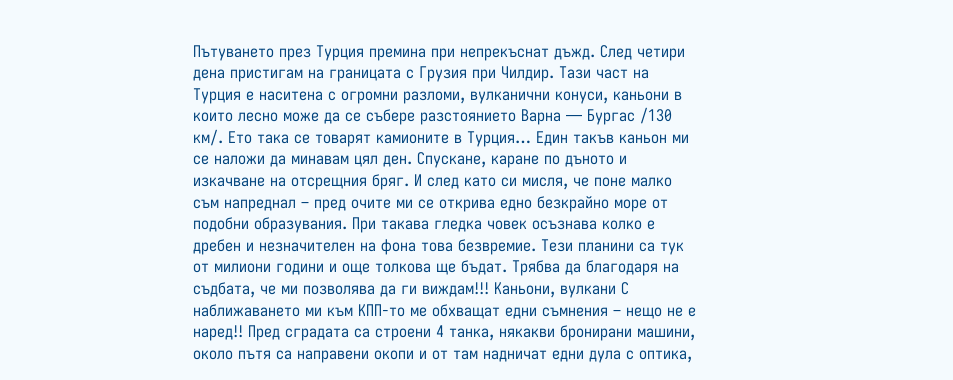Пътуването през Турция премина при непрекъснат дъжд. След четири дена пристигам на границата с Грузия при Чилдир. Тази част на Турция е наситена с огромни разломи, вулканични конуси, каньони в които лесно може да се събере разстоянието Варна — Бургас /130 км/. Ето така се товарят камионите в Турция… Един такъв каньон ми се наложи да минавам цял ден. Спускане, каране по дъното и изкачване на отсрещния бряг. И след като си мисля, че поне малко съм напреднал – пред очите ми се открива едно безкрайно море от подобни образувания. При такава гледка човек осъзнава колко е дребен и незначителен на фона това безвремие. Тези планини са тук от милиони години и още толкова ще бъдат. Трябва да благодаря на съдбата, че ми позволява да ги виждам!!! Каньони, вулкани С наближаването ми към КПП-то ме обхващат едни съмнения – нещо не е наред!! Пред сградата са строени 4 танка, някакви бронирани машини, около пътя са направени окопи и от там надничат едни дула с оптика,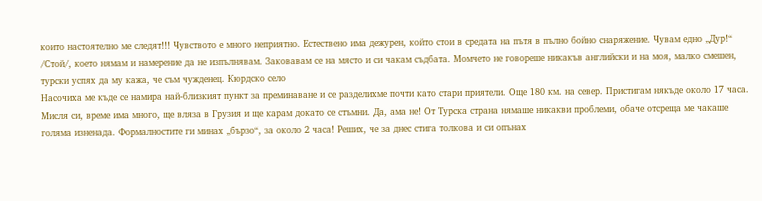които настоятелно ме следят!!! Чувството е много неприятно. Естествено има дежурен, който стои в средата на пътя в пълно бойно снаряжение. Чувам едно „Дур!“ /Стой/, което нямам и намерение да не изпълнявам. Заковавам се на място и си чакам съдбата. Момчето не говореше никакъв английски и на моя, малко смешен, турски успях да му кажа, че съм чужденец. Кюрдско село
Насочиха ме къде се намира най-близкият пункт за преминаване и се разделихме почти като стари приятели. Още 180 км. на север. Пристигам някъде около 17 часа. Мисля си, време има много, ще вляза в Грузия и ще карам докато се стъмни. Да, ама не! От Турска страна нямаше никакви проблеми, обаче отсреща ме чакаше голяма изненада. Формалностите ги минах „бързо“, за около 2 часа! Реших, че за днес стига толкова и си опънах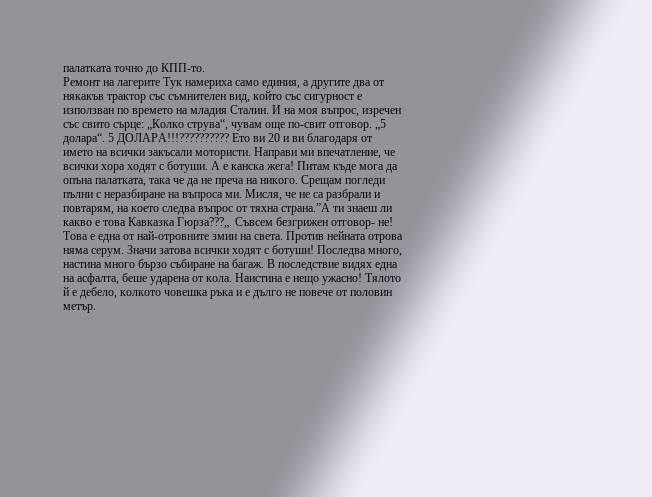палатката точно до КПП-то.
Ремонт на лагерите Тук намериха само единия, а другите два от някакъв трактор със съмнителен вид, който със сигурност е използван по времето на младия Сталин. И на моя въпрос, изречен със свито сърце: „Колко струва“, чувам още по-свит отговор. „5 долара“. 5 ДОЛАРА!!!?????????? Ето ви 20 и ви благодаря от името на всички закъсали мотористи. Направи ми впечатление, че всички хора ходят с ботуши. А е канска жега! Питам къде мога да опъна палатката, така че да не преча на никого. Срещам погледи пълни с неразбиране на въпроса ми. Мисля, че не са разбрали и повтарям, на което следва въпрос от тяхна страна.”А ти знаеш ли какво е това Кавказка Гюрза???„. Съвсем безгрижен отговор- не! Това е една от най-отровните змии на света. Против нейната отрова няма серум. Значи затова всички ходят с ботуши! Последва много, настина много бързо събиране на багаж. В последствие видях една на асфалта, беше ударена от кола. Наистина е нещо ужасно! Тялото й е дебело, колкото човешка ръка и е дълго не повече от половин метър.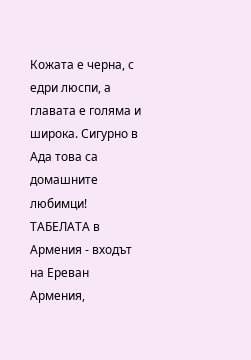Кожата е черна, с едри люспи, а главата е голяма и широка. Сигурно в Ада това са домашните любимци!
ТАБЕЛАТА в Армения - входът на Ереван
Армения,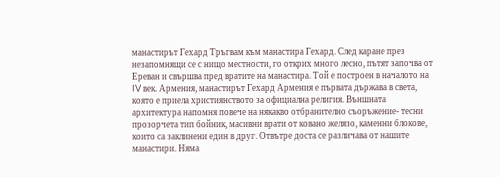манастирът Гехард Тръгвам към манастира Гехард. След каране през незапомнящи се с нищо местности, го открих много лесно, пътят започва от Ереван и свършва пред вратите на манастира. Той е построен в началото на IV век. Армения, манастирът Гехард Армения е първата държава в света, която е приела християнството за официална религия. Външната архитектура напомня повече на някакво отбранително съоръжение- тесни прозорчета тип бойник, масивни врати от ковано желязо, каменни блокове, които са заклинени един в друг. Отвътре доста се различава от нашите манастири. Няма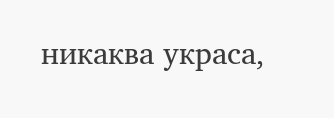никаква украса,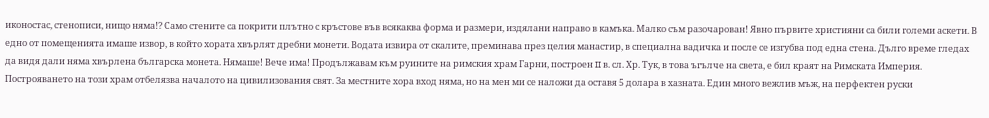иконостас, стенописи, нищо няма!? Само стените са покрити плътно с кръстове във всякаква форма и размери, издялани направо в камъка. Малко съм разочарован! Явно първите християни са били големи аскети. В едно от помещенията имаше извор, в който хората хвърлят дребни монети. Водата извира от скалите, преминава през целия манастир, в специална вадичка и после се изгубва под една стена. Дълго време гледах да видя дали няма хвърлена българска монета. Нямаше! Вече има! Продължавам към руините на римския храм Гарни, построен II в. сл. Хр. Тук, в това ъгълче на света, е бил краят на Римската Империя. Построяването на този храм отбелязва началото на цивилизования свят. За местните хора вход няма, но на мен ми се наложи да оставя 5 долара в хазната. Един много вежлив мъж, на перфектен руски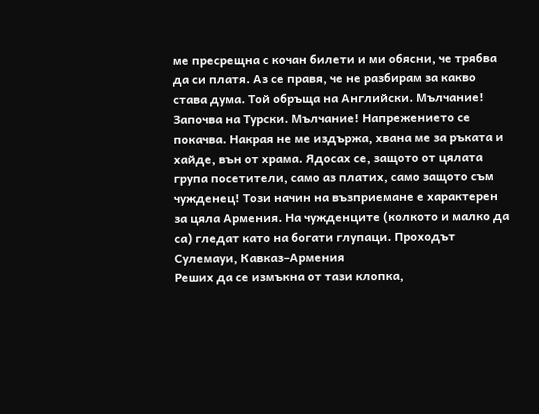ме пресрещна с кочан билети и ми обясни, че трябва да си платя. Аз се правя, че не разбирам за какво става дума. Той обръща на Английски. Мълчание! Започва на Турски. Мълчание! Напрежението се покачва. Накрая не ме издържа, хвана ме за ръката и хайде, вън от храма. Ядосах се, защото от цялата група посетители, само аз платих, само защото съм чужденец! Този начин на възприемане е характерен за цяла Армения. На чужденците (колкото и малко да са) гледат като на богати глупаци. Проходът Сулемауи, Кавказ–Армения
Реших да се измъкна от тази клопка,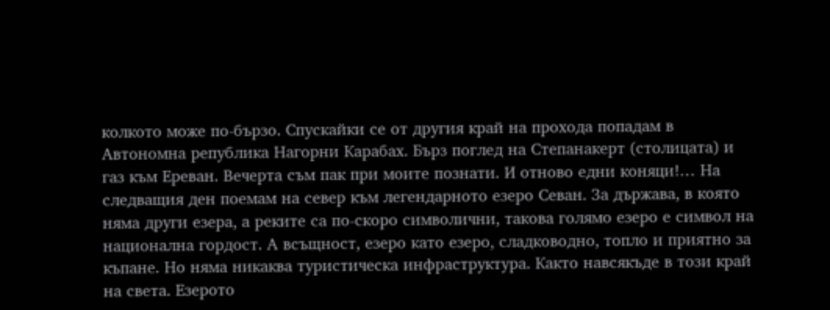колкото може по-бързо. Спускайки се от другия край на прохода попадам в Автономна република Нагорни Карабах. Бърз поглед на Степанакерт (столицата) и газ към Ереван. Вечерта съм пак при моите познати. И отново едни коняци!… На следващия ден поемам на север към легендарното езеро Севан. За държава, в която няма други езера, а реките са по-скоро символични, такова голямо езеро е символ на национална гордост. А всъщност, езеро като езеро, сладководно, топло и приятно за къпане. Но няма никаква туристическа инфраструктура. Както навсякъде в този край на света. Езерото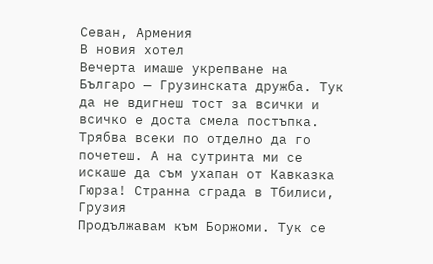Севан, Армения
В новия хотел
Вечерта имаше укрепване на Българо — Грузинската дружба. Тук да не вдигнеш тост за всички и всичко е доста смела постъпка. Трябва всеки по отделно да го почетеш. А на сутринта ми се искаше да съм ухапан от Кавказка Гюрза! Странна сграда в Тбилиси, Грузия
Продължавам към Боржоми. Тук се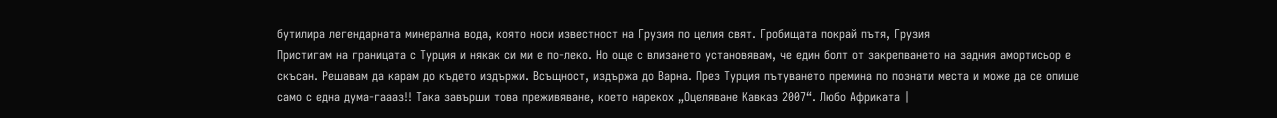бутилира легендарната минерална вода, която носи известност на Грузия по целия свят. Гробищата покрай пътя, Грузия
Пристигам на границата с Турция и някак си ми е по-леко. Но още с влизането установявам, че един болт от закрепването на задния амортисьор е скъсан. Решавам да карам до където издържи. Всъщност, издържа до Варна. През Турция пътуването премина по познати места и може да се опише само с една дума-гаааз!! Така завърши това преживяване, което нарекох „Оцеляване Кавказ 2007“. Любо Африката |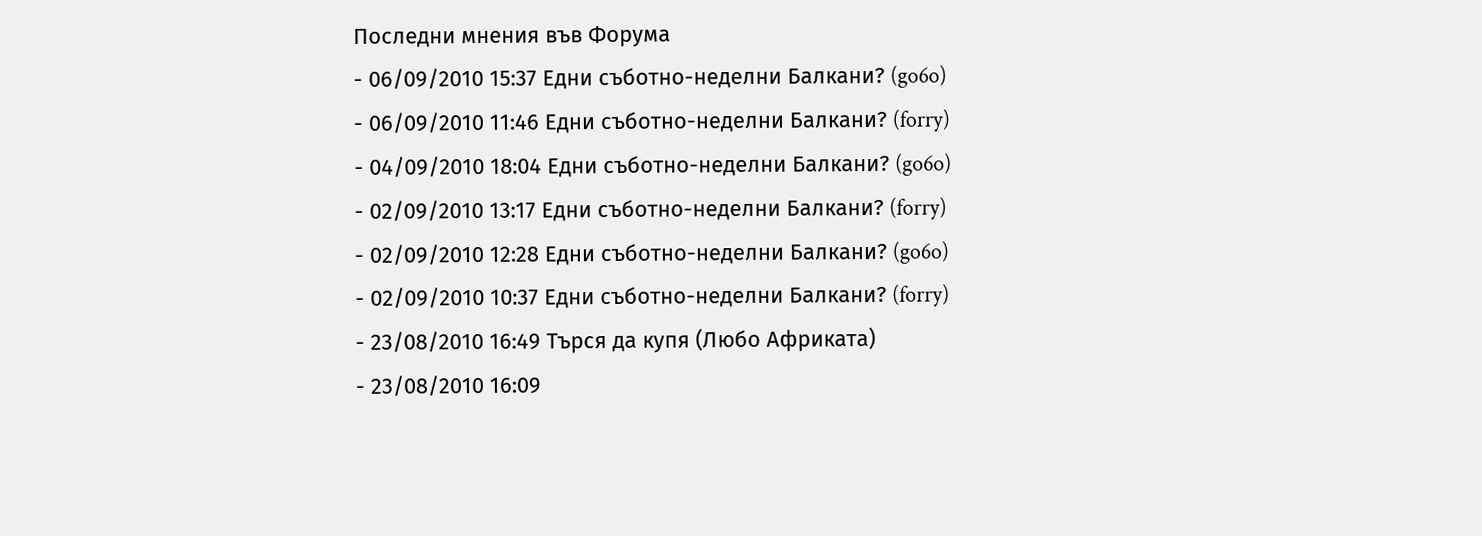Последни мнения във Форума
- 06/09/2010 15:37 Едни съботно-неделни Балкани? (go6o)
- 06/09/2010 11:46 Едни съботно-неделни Балкани? (forry)
- 04/09/2010 18:04 Едни съботно-неделни Балкани? (go6o)
- 02/09/2010 13:17 Едни съботно-неделни Балкани? (forry)
- 02/09/2010 12:28 Едни съботно-неделни Балкани? (go6o)
- 02/09/2010 10:37 Едни съботно-неделни Балкани? (forry)
- 23/08/2010 16:49 Търся да купя (Любо Африката)
- 23/08/2010 16:09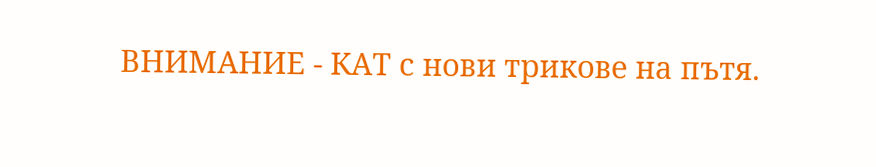ВНИМАНИЕ - КАТ с нови трикове на пътя.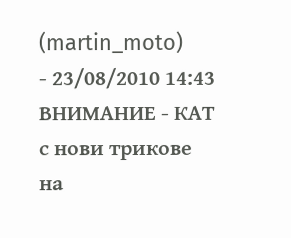(martin_moto)
- 23/08/2010 14:43 ВНИМАНИЕ - КАТ с нови трикове на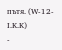пътя. (W-12-I.K.K)
-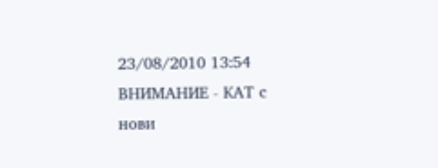23/08/2010 13:54 ВНИМАНИЕ - КАТ с нови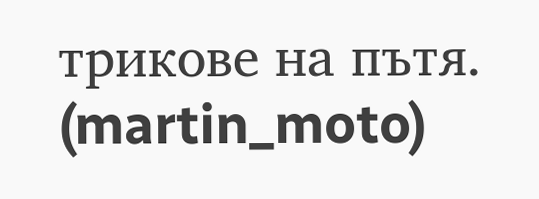трикове на пътя. (martin_moto)